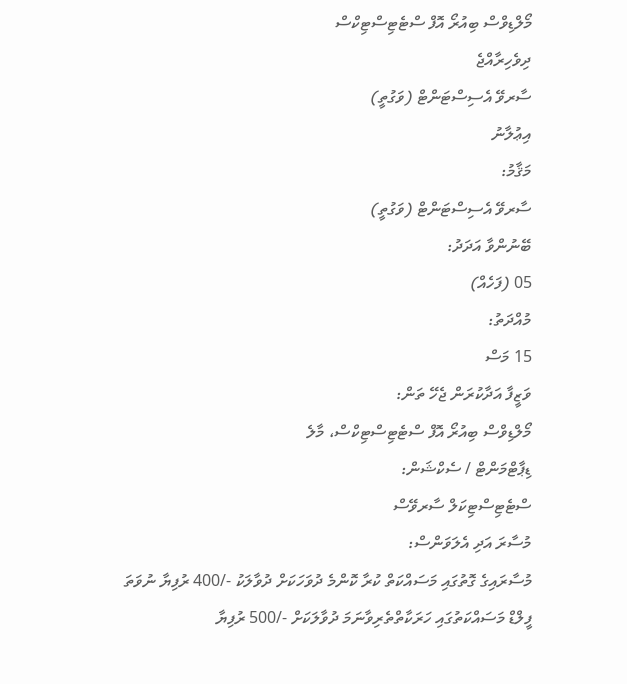މޯލްޑިވްސް ބިއުރޯ އޮފް ސްޓެޓިސްޓިކްސް
ދިވެހިރާއްޖެ
ސާރވޭ އެސިސްޓަންޓް (ވަގުތީ)
އިޢުލާނު
މަޤާމު:
ސާރވޭ އެސިސްޓަންޓް (ވަގުތީ)
ބޭނުންވާ އަދަދު:
05 (ފަހެއް)
މުއްދަތު:
15 މަސް
ވަޒީފާ އަދާކުރަން ޖެހޭ ތަން:
މޯލްޑިވްސް ބިއުރޯ އޮފް ސްޓެޓިސްޓިކްސް، މާލެ
ޑިޕާޓްމަންޓް / ސެކްޝަން:
ސްޓެޓިސްޓިކަލް ސާރވޭސް
މުސާރަ އަދި އެލަވަންސް:
މުސާރައިގެ ގޮތުގައި މަސައްކަތް ކުރާ ކޮންމެ ދުވަހަކަށް ދުވާލަކު -/400 ރުފިޔާ ނުވަތަ ފީލްޑް މަސައްކަތުގައި ހަރަކާތްތެރިވާނަމަ ދުވާލަކަށް -/500 ރުފިޔާ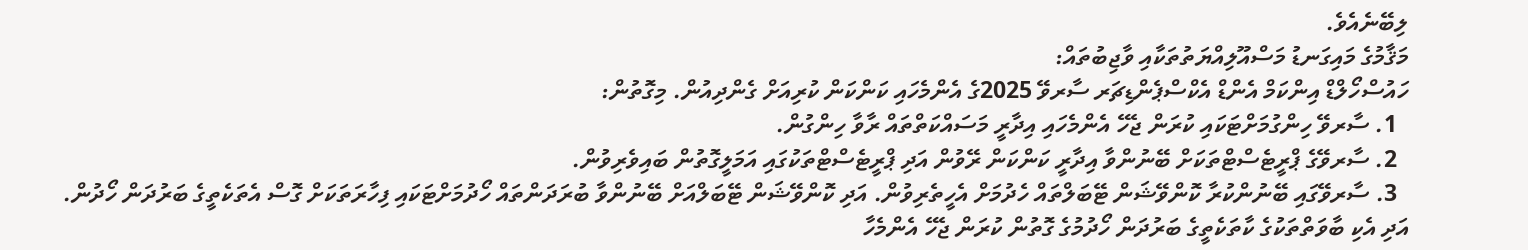ލިބޭނެއެވެ.
މަޤާމުގެ މައިގަނޑު މަސްއޫލިއްޔަތުތަކާއި ވާޖިބުތައް:
ހައުސްހޯލްޑް އިންކަމް އެންޑް އެކްސްޕެންޑިޗަރ ސާރވޭ 2025ގެ އެންމެހައި ކަންކަން ކުރިއަށް ގެންދިއުން. މިގޮތުން:
  1. ސާރވޭ ހިންގުމަށްޓަކައި ކުރަން ޖެހޭ އެންމެހައި އިދާރީ މަސައްކަތްތައް ރާވާ ހިންގުން.
  2. ސާރވޭގެ ޕްރީޓެސްޓްތަކަށް ބޭނުންވާ އިދާރީ ކަންކަން ރޭވުން އަދި ޕްރީޓެސްޓްތަކުގައި އަމަލީގޮތުން ބައިވެރިވުން.
  3. ސާރވޭގައި ބޭނުންކުރާ ކޮންވޭޝަން ޓޭބަލްތައް ހެދުމަށް އެހީތެރިވުން. އަދި ކޮންވޭޝަން ޓޭބަލްއަށް ބޭނުންވާ ބުރަދަންތައް ހޯދުމަށްޓަކައި ފިހާރަތަކަށް ގޮސް އެތަކެތީގެ ބަރުދަން ހޯދުން. އަދި އެކި ބާވަތްތަކުގެ ކާތަކެތީގެ ބަރުދަން ހޯދުމުގެ ގޮތުން ކުރަން ޖެހޭ އެންމެހާ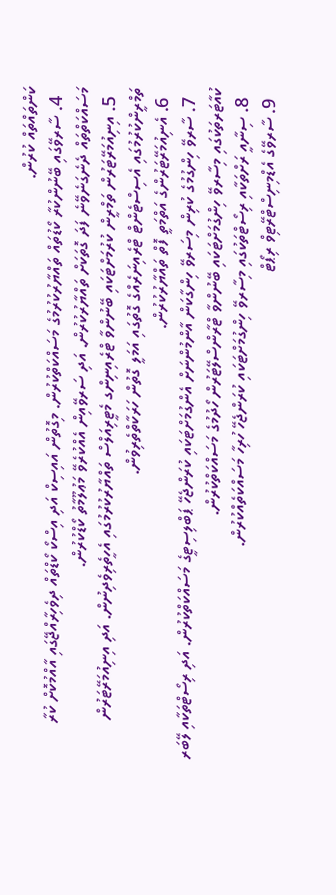ކަންތައްތައް ކުރުން.
  4. ސާރވޭގައި ބޭނުންކުރާ ކޯޑުތައް ތައްޔާރުކުރުމުގެ މަސައްކަތްކުރުން. މިގޮތުން އައިސިކް އަދި އިސްކޯ ކޯޑްތައް ދިވެހިރާއްޖޭގައި އާއްމުކޮށް ކުރާ މަސައްކަތްތައް ދެނެގަނެވޭނެ ފަދަ ގޮތަކަށް ތައްޔާރުކުރުން. އަދި ސަރވޭއިން އެއްކުރެވޭ މަޢުލޫމާތު ކޯޑްކުރުން.
  5. އިނިއުމަރޭޓަރުން ތަމްރީން ކުރުމަށްޓަކައި ބޭނުންވާ ޓްރެއިނިންގ މެޓީރިއަލްސް ތައްޔާރުކުރުމުގައި އެހީތެރިވެދިނުން. އަދި އިނިއުމަރޭޓަރުން ތަމްރީންކުރުމުގައި އެސިސްޓެންޓް ޓްރެއިނަރެއްގެ ގޮތުގައި އަމަލީ ގޮތުން ހަރަކާތްތެރިވުން.
  6. އެނިއުމަރޭޓަރުންގެ އަތްމަތީ ފޮތް ތައްޔާރުކުރުން.
  7. ސާރވޭ ހިންގުމުގެ ކުރިން މިސަރވޭ ހިންގާކަން އާންމުންނަށް އެންގުމަށްޓަކައި ކުރަންޖެހޭ ޕަބްލިސިޓީގެ މަސައްކަތްކުރުން. އަދި ރިސޯޓްތަކާއި ލޭބަރ ކުއާޓަރތަކުގައި މިސާރވޭ ހިންގުމަށްޓަކައި ބޭނުންވާ ޓްރާންސްލޭޓަރުން ހޯދުމުގެ މަސައްކަތްކުރުން.
  8. ސިނާއީ ރަށްތަކާއި ރިސޯޓްތަކުގައި މިސާރވޭ ހިންގުމަށްޓަކައި ކުރަންޖެހޭ ހުރިހާ މަސައްކަތެއްކުރުން.
  9. ސާރވޭގެ އެޑްމިނިސްޓްރޭޓިވް ރިޕޯޓް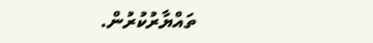ތައްޔާރުކުރުން.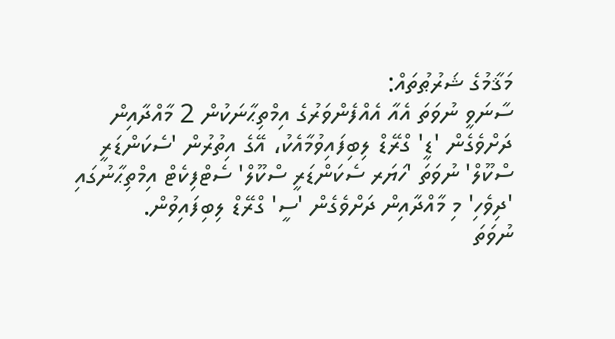މަޤާމުގެ ޝަރުޠުތައް:
ސާނަވީ ނުވަތަ އެއާ އެއްފެންވަރުގެ އިމްތިޙާނަކުން 2 މާއްދާއިން ދަށްވެގެން 'ޑީ' ގްރޭޑް ލިބިފައިވުމާއެކު، އޭގެ އިތުރުން 'ސެކަންޑަރީ ސްކޫލް' ނުވަތަ 'ހަޔަރ ސެކަންޑަރީ ސްކޫލް' ސެޓްފިކެޓް އިމްތިޙާނުގައި 'ދިވެހި' މި މާއްދާއިން ދަށްވެގެން 'ސީ' ގްރޭޑް ލިބިފައިވުން.
ނުވަތަ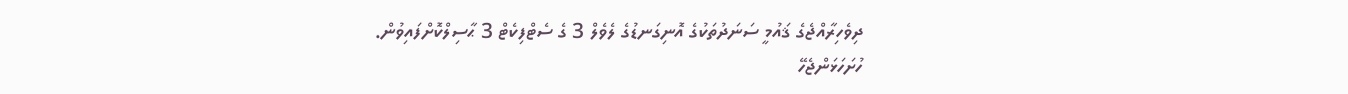ދިވެހިރާއްޖެގެ ޤައުމީ ސަނަދުތަކުގެ އޮނިގަނޑުގެ ލެވެލް 3 ގެ ސެޓްފިކެޓް 3 ޙާސިލްކޮށްފައިވުން.
ހުށަހަޅަންޖެހޭ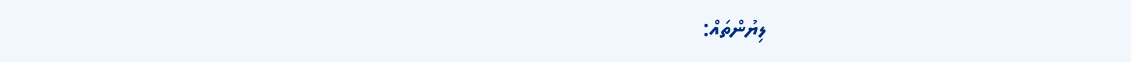ލިޔުންތައް: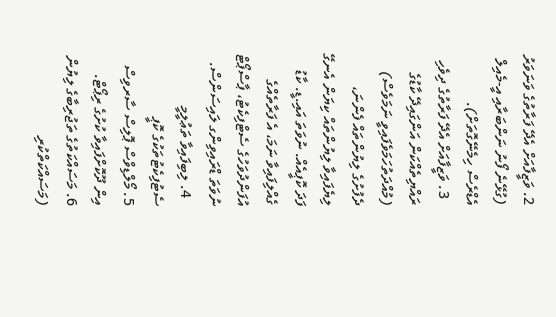2. ވަޒީފާއަށް އެދޭ ފަރާތުގެ ވަނަވަރު (ގުޅޭނެ ފޯނު ނަންބަރާއި އީ-މެއިލް އެޑްރެސް ހިމެނޭގޮތަށް).
  3. ވަޒީފާއަށް އެދޭ ފަރާތުގެ ދިވެހި ރައްޔިތެއްކަން އަންގައިދޭ ކާޑުގެ (މުއްދަތުހަމަވެފައިވީ ނަމަވެސް) ދެފުށުގެ ލިޔުންތައް ފެންނަ، ލިޔެފައިވާ ލިޔުންތައް ކިޔަން އެނގޭ ފަދަ ކޮޕީއެއް. ނުވަތަ އައި.ޑީ. ކާޑު ގެއްލިފައިވާ ނަމަ، އެ ފަރާތެއްގެ އުފަންދުވަހުގެ ސެޓްފިކެޓު، ޕާސްޕޯޓް ނުވަތަ ޑްރައިވިންގ ލައިސަންސް.
  4. ލިބިފައިވާ ތަޢުލީމީ ސެޓުފިކެޓުތަކުގެ ކޮޕީ
5. މޯލްޑިވްސް ޕޮލިސް ސާރވިސް އިން ދޫކޮށްފައިވާ ކުށުގެ ރިޕޯޓް.
6. މަސައްކަތުގެ ތަޖުރިބާގެ ލިޔުން (މަސައްކަތްކުރި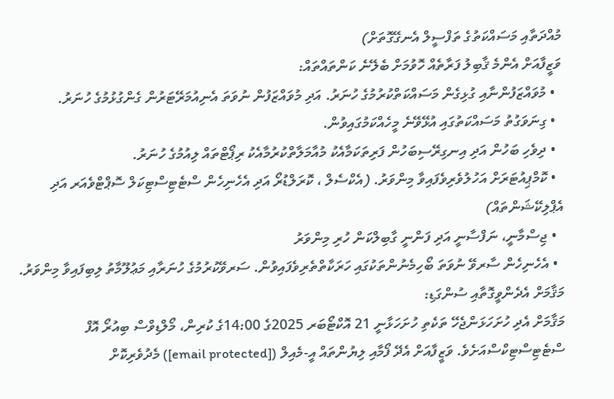މުއްދަތާއި މަސައްކަތުގެ ތަފްސީލް އެނގޭގޮތަށް)
ވަޒީފާއަށް އެންމެ ޤާބިލު ފަރާތެއް ހޮވުމަށް ބެލޭނެ ކަންތައްތައް:
  • މުވައްޒަފުންނާއި ގުޅިގެން މަސައްކަތްކުރުމުގެ ހުނަރު. އަދި މުވައްޒަފުން ނުވަތަ އެނިއުމަރޭޓަރުން ގެންގުޅުމުގެ ހުނަރު.
  • ގިނަވަގުތު މަސައްކަތުގައި އުޅޭވޭނެ މީހެއްކަމުގައިވުން.
  • ދިވެހި ބަހުން އަދި އިނގިރޭސިބަހުން ފަރިތަކަމާއެކު މުއާމަލާތްކުރުމާއެކު ރިޕޯޓްތައް ލިއުމުގެ ހުނަރު.
  • ކޮމްޕިއުޓަރަށް އަހުލުވެރިވެފައިވާ މިންވަރު. (އެކްސެލް ، ކޮރަލްޑުރޯ އަދި އެހެނިހެން ސްޓެޓިސްޓިކަލް ސޮޕްޓްވެއަރ އަދި އެޕްލިކޭޝަންތައް)
  • ޖިސްމާނީ، ނަފްސާނީ އަދި ފަންނީ ގާބިލްކަން ހުރި މިންވަރު
  • އެހެނިހެން ސާރވޭ ނުވަތަ ބޯހިމެނުންތަކުގައި ހަރަކާތްތެރިވެފައިވުން. ސަރވޭކުރުމުގެ ހުނަރާއި މަޢުލޫމާތު ލިބިފައިވާ މިންވަރު.
މަޤާމަށް އެދެންވީގޮތާއި ސުންގަޑި:
މަޤާމަށް އެދި ހުށަހަޅަންޖެހޭ ތަކެތި ހުށަހަޅާނީ 21 އޮކްޓޯބަރ 2025ގެ 14:00ގެ ކުރިން، މޯލްޑިވްސް ބިއުރޯ އޮފް ސްޓެޓިސްޓިކްސްއަށެވެ. ވަޒީފާއަށް އެދޭ ފޯމާއި ލިޔުންތައް އީ-މެއިލް ([email protected]) މެދުވެރިކޮށް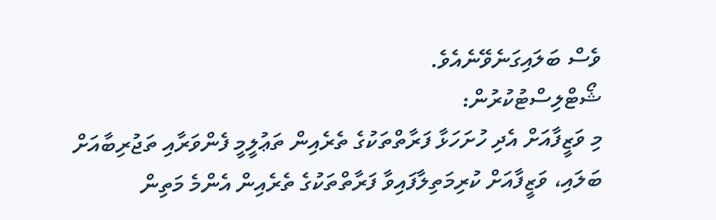ވެސް ބަލައިގަނެވޭނެއެވެ.
ޝޯޓްލިސްޓުކުރުން:
މި ވަޒީފާއަށް އެދި ހުށަހަޅާ ފަރާތްތަކުގެ ތެރެއިން ތަޢުލީމީ ފެންވަރާއި ތަޖުރިބާއަށް ބަލައި، ވަޒީފާއަށް ކުރިމަތިލާފައިވާ ފަރާތްތަކުގެ ތެރެއިން އެންމެ މަތިން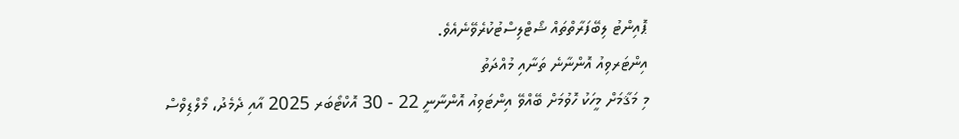ޕޮއިންޓު ލިބޭފަރާތްތައް ޝޯޓްލިސްޓުކުރެވޭނެއެވެ.
އިންޓަރވިއު އޮންނާނެ ތަނާއި މުއްދަތު
މި މަޤާމަށް މީހަކު ހޮވުމަށް ބޭއްވޭ އިންޓަވިއު އޮންނާނީ 22 - 30 އޮކްޓޯބަރ 2025 އާއި ދެމެދު، މޯލްޑިވްސް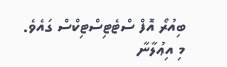ބިއުރޯ އޮފް ސްޓެޓިސްޓިކްސް ގައެވެ.
މި އިޢުލާނާ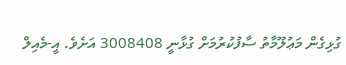ގުޅިގެން މަޢުލޫމާތު ސާފުކުރުމަށް ގުޅާނީ 3008408 އަށެވެ. އީ-މެއިލް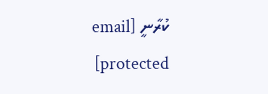ކުރާނީ [email protected]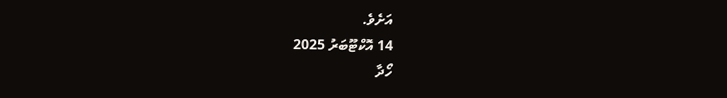އަށެވެ.
14 އޮކްޓޫބަރު 2025
ހޯދާ